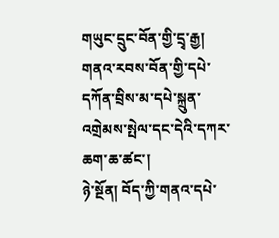གཡུང་དྲུང་བོན་གྱི་དྲྭ་རྒྱ།
གནའ་རབས་བོན་གྱི་དཔེ་དཀོན་བྲིས་མ་དཔེ་སྐྲུན་འགྲེམས་སྤེལ་དང་དེའི་དཀར་ཆག་ཆ་ཚང་།
ཉེ་སྔོན། བོད་ཀྱི་གནའ་དཔེ་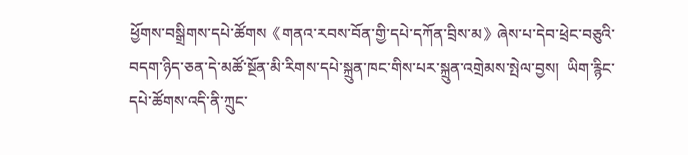ཕྱོགས་བསྒྲིགས་དཔེ་ཚོགས《གནའ་རབས་བོན་གྱི་དཔེ་དཀོན་བྲིས་མ》ཞེས་པ་དེབ་ཕྲེང་བཅུའི་བདག་ཉིད་ཅན་དེ་མཚོ་སྔོན་མི་རིགས་དཔེ་སྐྲུན་ཁང་གིས་པར་སྐྲུན་འགྲེམས་སྤེལ་བྱས།  ཡིག་རྙིང་དཔེ་ཚོགས་འདི་ནི་ཀྲུང་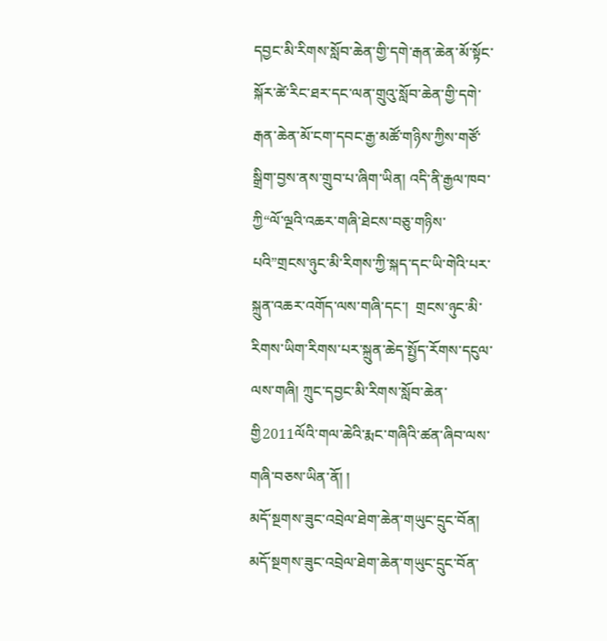དབྱང་མི་རིགས་སློབ་ཆེན་གྱི་དགེ་རྒན་ཆེན་མོ་སྟོང་སྐོར་ཚེ་རིང་ཐར་དང་ལན་གྲུའུ་སློབ་ཆེན་གྱི་དགེ་རྒན་ཆེན་མོ་ངག་དབང་རྒྱ་མཚོ་གཉིས་ཀྱིས་གཙོ་སྒྲིག་བྱས་ནས་གྲུབ་པ་ཞིག་ཡིན། འདི་ནི་རྒྱལ་ཁབ་ཀྱི“ལོ་ལྔའི་འཆར་གཞི་ཐེངས་བཅུ་གཉིས་པའི”གྲངས་ཉུང་མི་རིགས་ཀྱི་སྐད་དང་ཡི་གེའི་པར་སྐྲུན་འཆར་འགོད་ལས་གཞི་དང་།  གྲངས་ཉུང་མི་རིགས་ཡིག་རིགས་པར་སྐྲུན་ཆེད་སྤྱོད་རོགས་དངུལ་ལས་གཞི། ཀྲུང་དབྱང་མི་རིགས་སློབ་ཆེན་གྱི2011ལོའི་གལ་ཆེའི་རྨང་གཞིའི་ཚན་ཞིབ་ལས་གཞི་བཅས་ཡིན་ནོ། །
མདོ་སྔགས་ཟུང་འབྲེལ་ཐེག་ཆེན་གཡུང་དྲུང་བོན།
མདོ་སྔགས་ཟུང་འབྲེལ་ཐེག་ཆེན་གཡུང་དྲུང་བོན་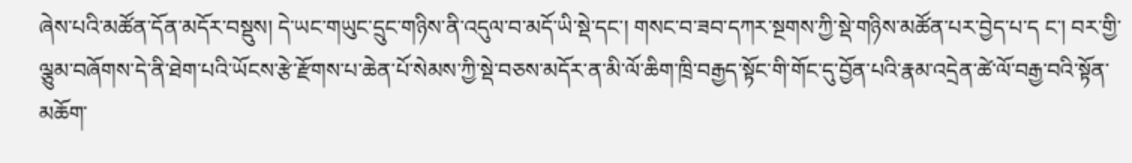ཞེས་པའི་མཚོན་དོན་མདོར་བསྡུས། དེ་ཡང་གཡུང་དྲུང་གཉིས་ནི་འདུལ་བ་མདོ་ཡི་སྡེ་དང་། གསང་བ་ཟབ་དཀར་སྔགས་ཀྱི་སྡེ་གཉིས་མཚོན་པར་བྱེད་པ་ད ང་། བར་གྱི་ལྕུམ་བཞོགས་དེ་ནི་ཐེག་པའི་ཡོངས་རྩེ་རྫོགས་པ་ཆེན་པོ་སེམས་ཀྱི་སྡེ་བཅས་མདོར་ན་མི་ལོ་ཆིག་ཁྲི་བརྒྱད་སྟོང་གི་གོང་དུ་བྱོན་པའི་རྣམ་འདྲེན་ཚེ་ལོ་བརྒྱ་བའི་སྟོན་མཆོག་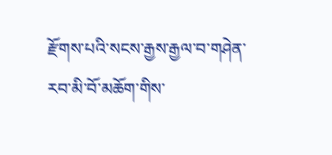རྫོགས་པའི་སངས་རྒྱས་རྒྱལ་བ་གཤེན་རབ་མི་བོ་མཆོག་གིས་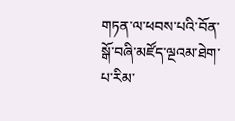གཏན་ལ་ཕབས་པའི་བོན་སྒོ་བཞི་མཛོད་ལྔའམ་ཐེག་པ་རིམ་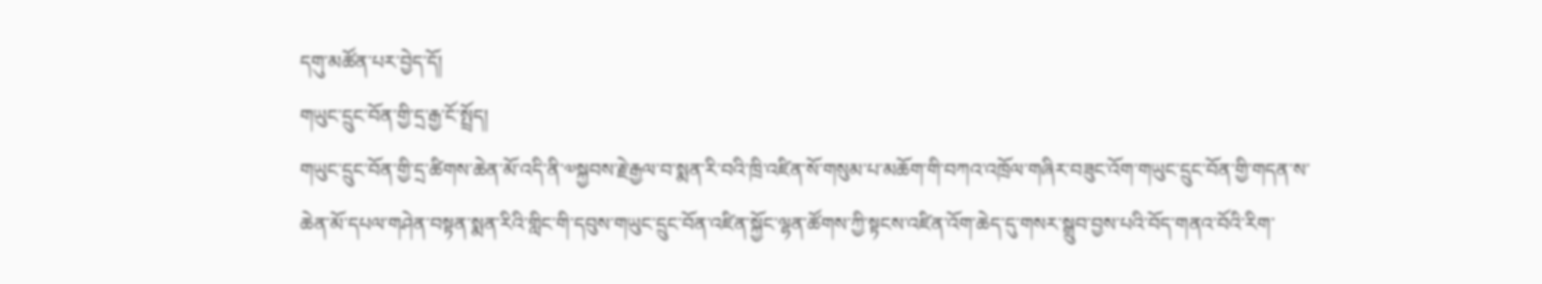དགུ་མཚོན་པར་བྱེད་དོ།
གཡུང་དྲུང་བོན་གྱི་དྲ་རྒྱ་ངོ་སྤྲོད།
གཡུང་དྲུང་བོན་གྱི་དྲ་ཚིགས་ཆེན་མོ་འདི་ནི་༧སྐྱབས་རྗེ་རྒྱལ་བ་སྨན་རི་བའི་ཁྲི་འཛིན་སོ་གསུམ་པ་མཆོག་གི་བཀའ་འཁྲོལ་གཞིར་བཟུང་འོག་གཡུང་དྲུང་བོན་གྱི་གདན་ས་ཆེན་མོ་དཔལ་གཤེན་བསྟན་སྨན་རིའི་གླིང་གི་དབུས་གཡུང་དྲུང་བོན་འཛིན་སྐྱོང་ལྷན་ཚོགས་ཀྱི་སྟངས་འཛིན་འོག་ཆེད་དུ་གསར་སྒྲུབ་བྱས་པའི་བོད་གནའ་བོའི་རིག་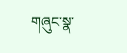གཞུང་སྣ་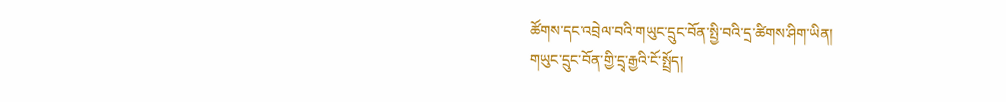ཚོགས་དང་འབྲེལ་བའི་གཡུང་དྲུང་བོན་སྤྱི་བའི་དྲ་ཚིགས་ཤིག་ཡིན།
གཡུང་དྲུང་བོན་གྱི་དྲྭ་རྒྱའི་ངོ་སྤྲོད།